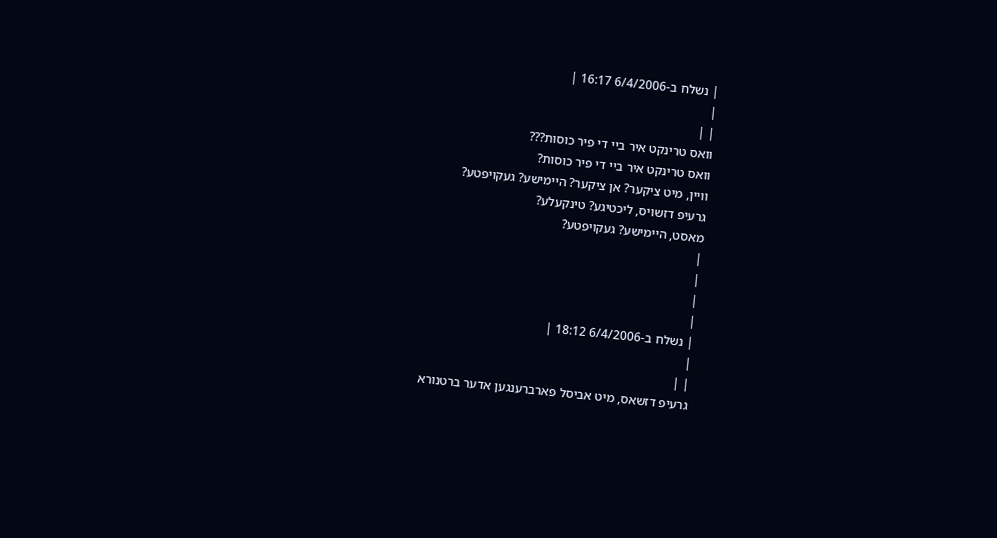| נשלח ב-6/4/2006 16:17 |
|
| |
וואס טרינקט איר ביי די פיר כוסות???
וואס טרינקט איר ביי די פיר כוסות?
וויין, מיט ציקער? אן ציקער? היימישע? געקויפטע?
גרעיפ דזשויס, ליכטיגע? טינקעלע?
מאסט, היימישע? געקויפטע?
|
|
|
|
| נשלח ב-6/4/2006 18:12 |
|
| |
גרעיפ דזשאס, מיט אביסל פארברענגען אדער ברטנורא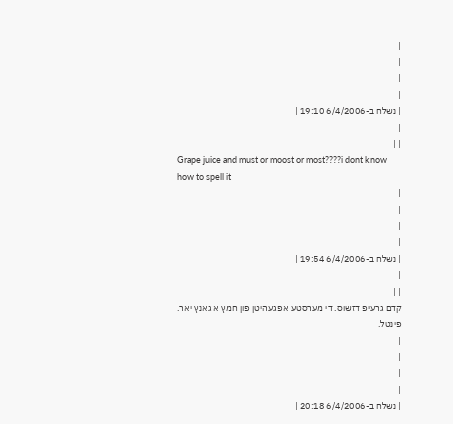|
|
|
|
| נשלח ב-6/4/2006 19:10 |
|
| |
Grape juice and must or moost or most????i dont know how to spell it
|
|
|
|
| נשלח ב-6/4/2006 19:54 |
|
| |
קדם גרעיפ דזשוס. די מערסטע אפגעהיטן פון חמץ א גאנץ יאר. פינטל.
|
|
|
|
| נשלח ב-6/4/2006 20:18 |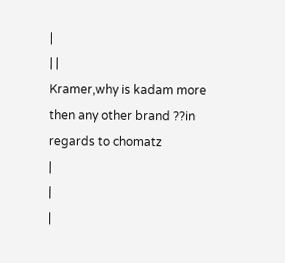|
| |
Kramer,why is kadam more then any other brand ??in regards to chomatz
|
|
|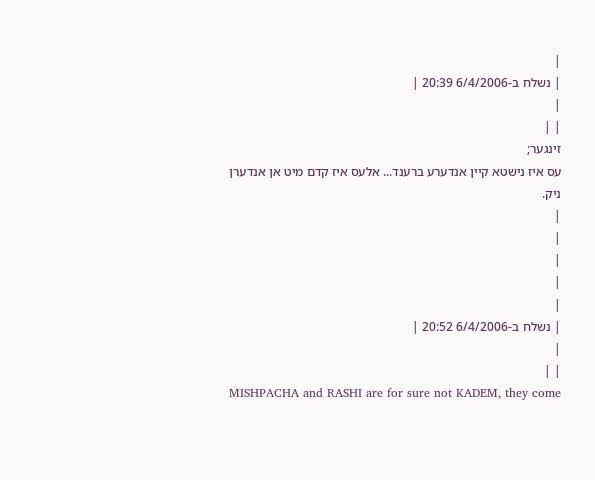|
| נשלח ב-6/4/2006 20:39 |
|
| |
זינגער;
עס איז נישטא קיין אנדערע ברענד... אלעס איז קדם מיט אן אנדערן ניק.
|
|
|
|
|
| נשלח ב-6/4/2006 20:52 |
|
| |
MISHPACHA and RASHI are for sure not KADEM, they come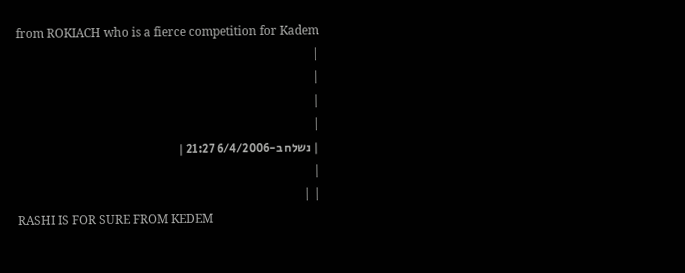from ROKIACH who is a fierce competition for Kadem
|
|
|
|
| נשלח ב-6/4/2006 21:27 |
|
| |
RASHI IS FOR SURE FROM KEDEM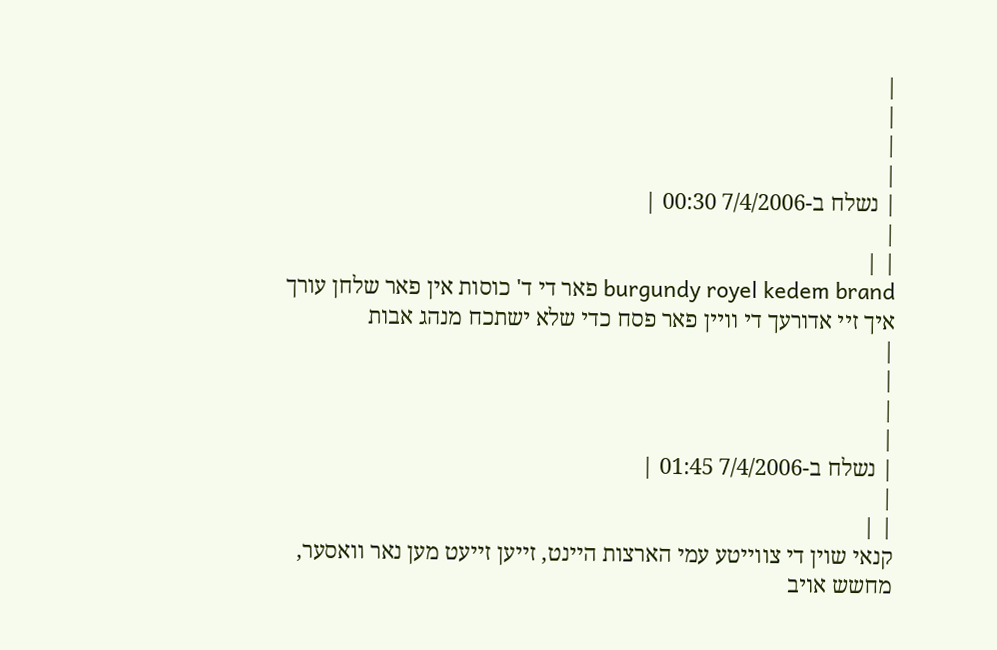|
|
|
|
| נשלח ב-7/4/2006 00:30 |
|
| |
burgundy royel kedem brand פאר די ד' כוסות אין פאר שלחן עורך
איך זיי אדורעך די וויין פאר פסח כדי שלא ישתכח מנהג אבות
|
|
|
|
| נשלח ב-7/4/2006 01:45 |
|
| |
קנאי שוין די צווייטע עמי הארצות היינט, זייען זייעט מען נאר וואסער, מחשש אויב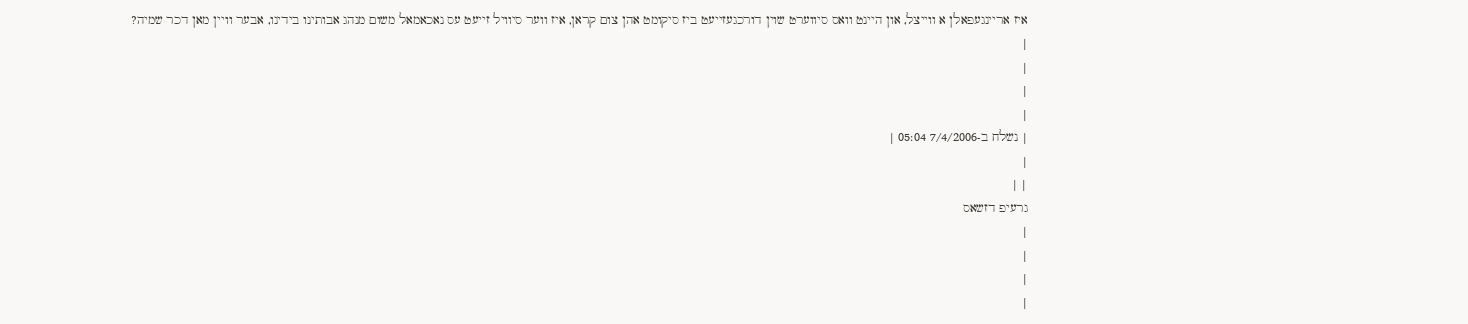איז אריינגעפאלן א ווייצל, און היינט וואס סיווערט שוין דורכגעזייעט ביז סיקומט אהן צום קראן, איז ווער סיוויל זייעט עס נאכאמאל משום מנהג אבותינו בידינו, אבער וויין מאן דכר שמיה?
|
|
|
|
| נשלח ב-7/4/2006 05:04 |
|
| |
גרעיפ דזשאס
|
|
|
|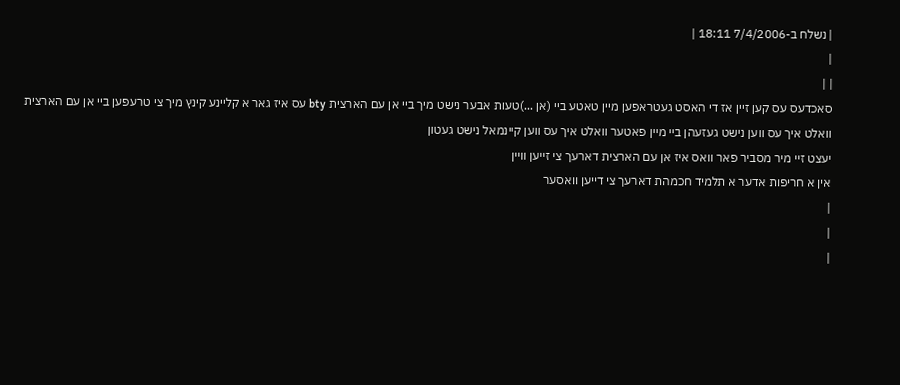| נשלח ב-7/4/2006 18:11 |
|
| |
סאכדעס עס קען זיין אז די האסט געטראפען מיין טאטע ביי (אן ...)טעות אבער נישט מיך ביי אן עם הארצית bty עס איז גאר א קליינע קינץ מיך צי טרעפען ביי אן עם הארצית
וואלט איך עס ווען נישט געזעהן ביי מיין פאטער וואלט איך עס ווען קיינמאל נישט געטון
יעצט זיי מיר מסביר פאר וואס איז אן עם הארצית דארעך צי זייען וויין
אין א חריפות אדער א תלמיד חכמהת דארעך צי דייען וואסער
|
|
|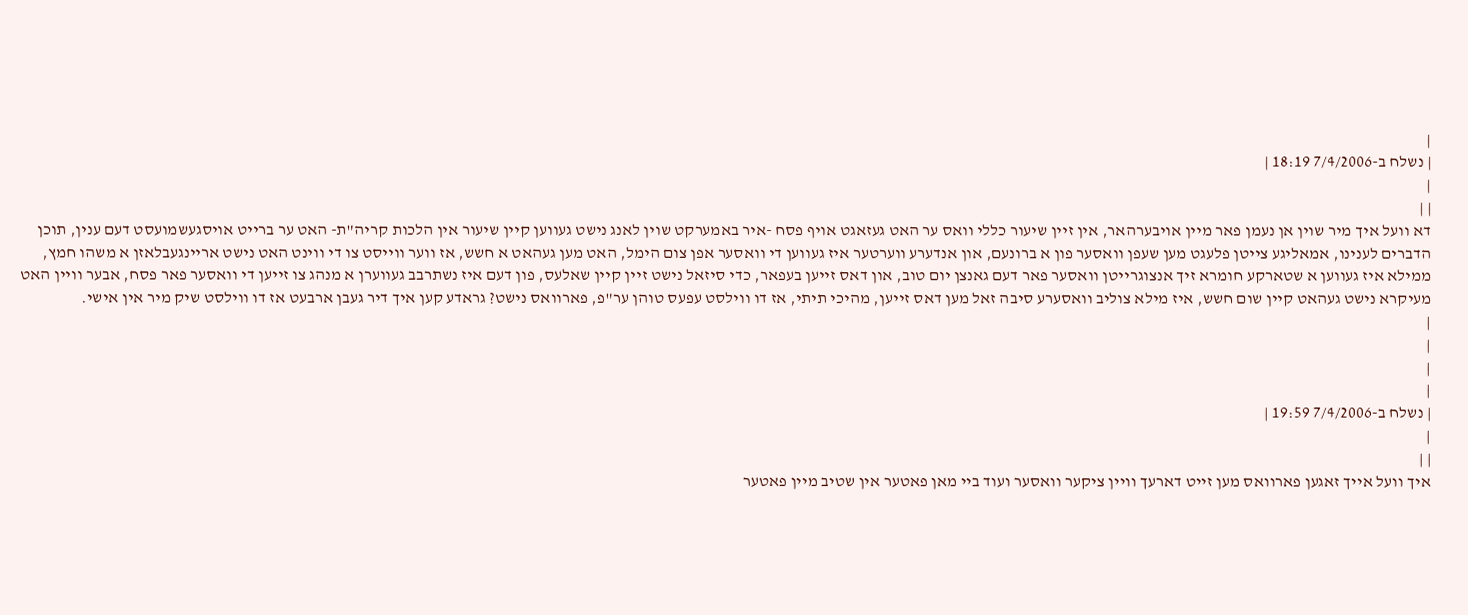|
| נשלח ב-7/4/2006 18:19 |
|
| |
דא וועל איך מיר שוין אן נעמן פאר מיין אויבערהאר, אין זיין שיעור כללי וואס ער האט געזאגט אויף פסח -איר באמערקט שוין לאנג נישט געווען קיין שיעור אין הלכות קריה"ת- האט ער ברייט אויסגעשמועסט דעם ענין, תוכן הדברים לענינו, אמאליגע צייטן פלעגט מען שעפן וואסער פון א ברונעם, און אנדערע ווערטער איז געווען די וואסער אפן צום הימל, האט מען געהאט א חשש, אז ווער ווייסט צו די ווינט האט נישט אריינגעבלאזן א משהו חמץ, ממילא איז געווען א שטארקע חומרא זיך אנצוגרייטן וואסער פאר דעם גאנצן יום טוב, און דאס זייען בעפאר, כדי סיזאל נישט זיין קיין שאלעס, פון דעם איז נשתרבב געווערן א מנהג צו זייען די וואסער פאר פסח, אבער וויין האט מעיקרא נישט געהאט קיין שום חשש, איז מילא צוליב וואסערע סיבה זאל מען דאס זייען, מהיכי תיתי, אז דו ווילסט עפעס טוהן ער"פ, פארוואס נישט? גראדע קען איך דיר געבן ארבעט אז דו ווילסט שיק מיר אין אישי.
|
|
|
|
| נשלח ב-7/4/2006 19:59 |
|
| |
איך וועל אייך זאגען פארוואס מען זייט דארעך וויין ציקער וואסער ועוד ביי מאן פאטער אין שטיב מיין פאטער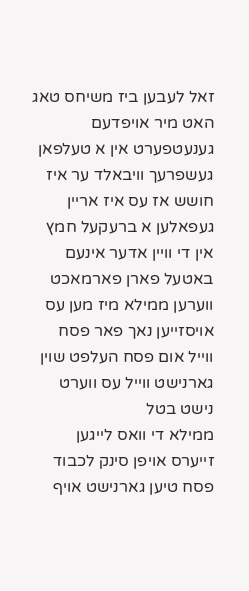זאל לעבען ביז משיחס טאג האט מיר אויפדעם גענעטפערט אין א טעלפאן געשפרעך וויבאלד ער איז חושש אז עס איז אריין געפאלען א ברעקעל חמץ אין די וויין אדער אינעם באטעל פארן פארמאכט ווערען ממילא מיז מען עס אויסזייען נאך פאר פסח ווייל אום פסח העלפט שוין גארנישט ווייל עס ווערט נישט בטל
ממילא די וואס לייגען זייערס אויפן סינק לכבוד פסח טיען גארנישט אויף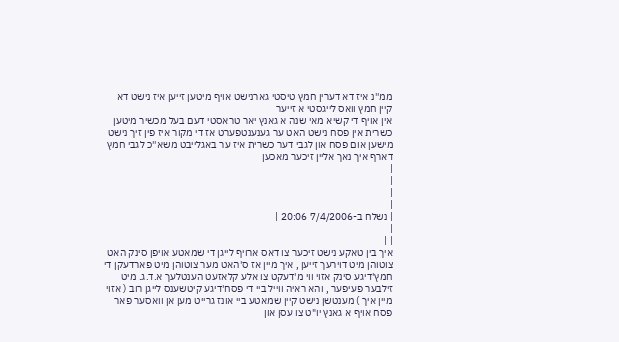ממ''נ איז דא דערין חמץ טיסטי גארנישט אויף מיטען זייען איז נישט דא קיין חמץ וואס לייגסטי א זייער
אין אויף די קשיא מאי שנה א גאנץ יאר טראסטי דעם בעל מכשיר מיטען כשרית אין פסח נישט האט ער גענענטפערט אז די מקור איז פין זיך נישט מישען אום פסח און לגבי דער כשרית איז ער באגלייבט משא''כ לגבי חמץ דארף איך נאך אליין זיכער מאכען
|
|
|
|
| נשלח ב-7/4/2006 20:06 |
|
| |
איך בין טאקע נישט זיכער צו דאס ארויף לייגן די שמאטע אויפן סינק האט צוטוהן מיט דוירעך זייען , איך מיין אז ס'האט מער צוטוהן מיט פארדעקן די חמץ'דיגע סינק אזוי ווי מ'דעקט צו אלע קלאזעט הענטלעך א.ד.ג. מיט זילבער פעיפער , והא ראיה ווייל ביי די פסח'דיגע קיטשענס לייגן רוב ( אזוי מיין איך ) מענטשן נישט קיין שמאטע ביי אונז גרייט מען אן וואסער פאר פסח אויף א גאנץ יו"ט צו עסן און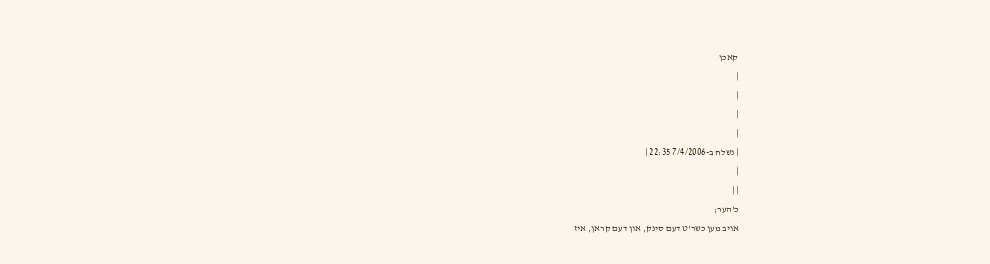קאכן
|
|
|
|
| נשלח ב-7/4/2006 22:35 |
|
| |
כ'הער;
אויב מען כשר'ט דעם סינק, און דעם קראן, איז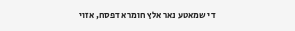די שמאטע נאר אלץ חומרא דפסח, אזוי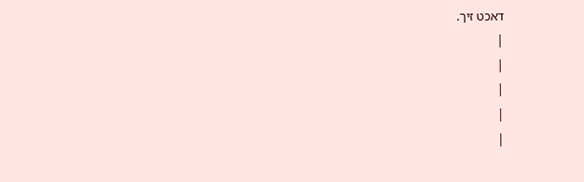דאכט זיך.
|
|
|
|
|